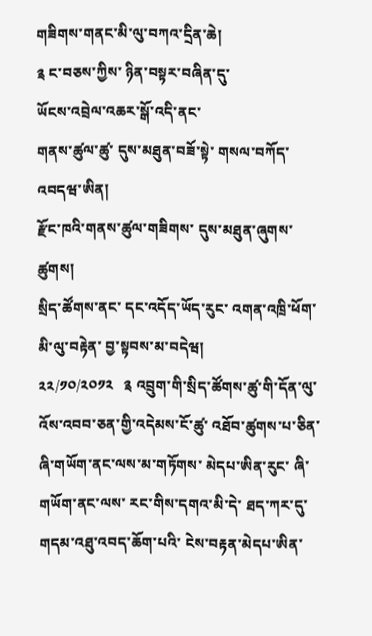གཟིགས་གནང་མི་ལུ་བཀའ་དྲིན་ཆེ།
༉ ང་བཅས་ཀྱིས་ ཉིན་བསྟར་བཞིན་དུ་
ཡོངས་འབྲེལ་འཆར་སྒོ་འདི་ནང་
གནས་ཚུལ་ཚུ་ དུས་མཐུན་བཟོ་སྟེ་ གསལ་བཀོད་འབདཝ་ཨིན།
རྫོང་ཁའི་གནས་ཚུལ་གཟིགས་ དུས་མཐུན་ཞུགས་ཚུགས།
སྲིད་ཚོགས་ནང་ དང་འདོད་ཡོད་རུང་ འགན་འཁྲི་ཕོག་མི་ལུ་བརྟེན་ བྱ་སྟབས་མ་བདེཝ།
༢༢/༡༠/༢༠༡༢   ༉ འབྲུག་གི་སྲིད་ཚོགས་ཚུ་གི་དོན་ལུ་ འོས་འབབ་ཅན་གྱི་འདེམས་ངོ་ཚུ་ འཐོབ་ཚུགས་པ་ཅིན་ ཞི་གཡོག་ནང་ལས་མ་གཏོགས་ མེདཔ་ཨིན་རུང་ ཞི་གཡོག་ནང་ལས་ རང་གིས་དགའ་མི་དེ་ ཐད་ཀར་དུ་ གདམ་འཐུ་འབད་ཆོག་པའི་ ངེས་བརྟན་མེདཔ་ཨིན་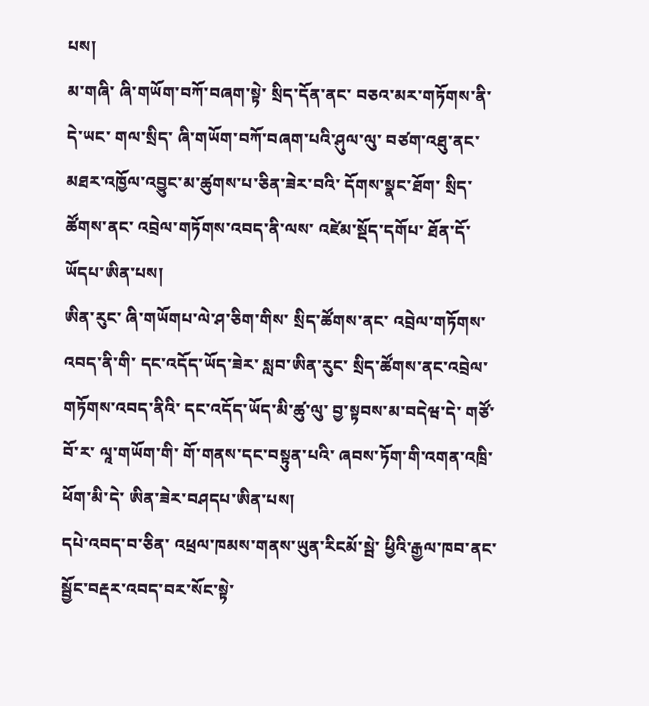པས།
མ་གཞི་ ཞི་གཡོག་བཀོ་བཞག་སྟེ་ སྲིད་དོན་ནང་ བཅའ་མར་གཏོགས་ནི་དེ་ཡང་ གལ་སྲིད་ ཞི་གཡོག་བཀོ་བཞག་པའི་ཤུལ་ལུ་ བཙག་འཐུ་ནང་ མཐར་འཁྱོལ་འབྱུང་མ་ཚུགས་པ་ཅིན་ཟེར་བའི་ དོགས་སྣང་ཐོག་ སྲིད་ཚོགས་ནང་ འབྲེལ་གཏོགས་འབད་ནི་ལས་ འཛེམ་སྡོད་དགོཔ་ ཐོན་དོ་ཡོདཔ་ཨིན་པས།
ཨིན་རུང་ ཞི་གཡོགཔ་ལེ་ཤ་ཅིག་གིས་ སྲིད་ཚོགས་ནང་ འབྲེལ་གཏོགས་འབད་ནི་གི་ དང་འདོད་ཡོད་ཟེར་ སླབ་ཨིན་རུང་ སྲིད་ཚོགས་ནང་འབྲེལ་གཏོགས་འབད་ནིའི་ དང་འདོད་ཡོད་མི་ཚུ་ལུ་ བྱ་སྟབས་མ་བདེཝ་དེ་ གཙོ་བོ་ར་ ལཱ་གཡོག་གི་ གོ་གནས་དང་བསྟུན་པའི་ ཞབས་ཏོག་གི་འགན་འཁྲི་ཕོག་མི་དེ་ ཨིན་ཟེར་བཤདཔ་ཨིན་པས།
དཔེ་འབད་བ་ཅིན་ འཕྲལ་ཁམས་གནས་ཡུན་རིངམོ་སྦེ་ ཕྱིའི་རྒྱལ་ཁབ་ནང་ སྦྱོང་བརྡར་འབད་བར་སོང་སྟེ་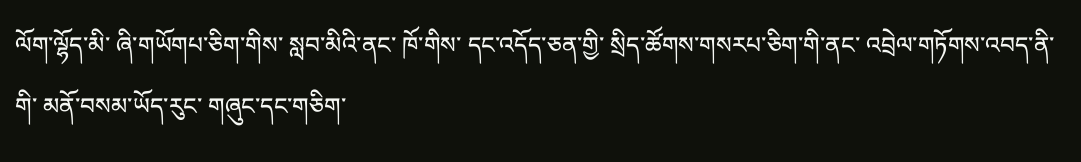ལོག་ལྷོད་མི་ ཞི་གཡོགཔ་ཅིག་གིས་ སླབ་མིའི་ནང་ ཁོ་གིས་ དང་འདོད་ཅན་གྱི་ སྲིད་ཚོགས་གསརཔ་ཅིག་གི་ནང་ འབྲེལ་གཏོགས་འབད་ནི་གི་ མནོ་བསམ་ཡོད་རུང་ གཞུང་དང་གཅིག་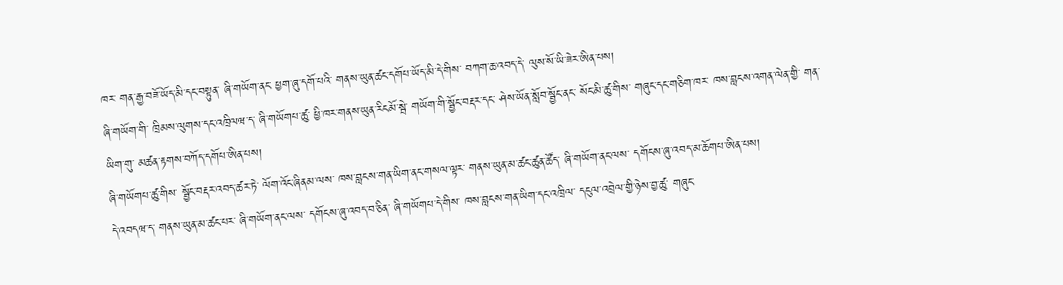ཁར་ གན་རྒྱ་བཟོ་ཡོད་མི་དང་བསྟུན་ ཞི་གཡོག་ནང་ ཕྱག་ཞུ་དགོ་པའི་ གནས་ཡུན་ཚང་དགོཔ་ཡོད་མི་དེ་གིས་ བཀག་ཆ་འབད་དེ་ ལུས་སོ་ཡི་ཟེར་ཨིན་པས།
ཞི་གཡོག་གི་ ཁྲིམས་ལུགས་དང་འཁྲིལཝ་ད་ ཞི་གཡོགཔ་ཚུ་ ཕྱི་ཁར་གནས་ཡུན་རིངམོ་སྦེ་ གཡོག་གི་སྦྱོང་བརྡར་དང་ ཤེས་ཡོན་སློབ་སྦྱོང་ནང་ སོང་མི་ཚུ་གིས་ གཞུང་དང་གཅིག་ཁར་ ཁས་བླངས་འགན་ལེན་གྱི་ གན་ཡིག་གུ་ མཚན་རྟགས་བཀོད་དགོཔ་ཨིན་པས།
ཞི་གཡོགཔ་ཚུ་གིས་ སྦྱོང་བརྡར་འབད་ཚར་ཏེ་ ལོག་འོང་ཞིནམ་ལས་ ཁས་བླངས་གན་ཡིག་ནང་གསལ་ལྟར་ གནས་ཡུན་མ་ཚང་ཚུན་ཚོད་ ཞི་གཡོག་ནང་ལས་ དགོངས་ཞུ་འབད་མ་ཆོགཔ་ཨིན་པས།
དེ་འབདཝ་ད་ གནས་ཡུན་མ་ཚང་པར་ ཞི་གཡོག་ནང་ལས་ དགོངས་ཞུ་འབད་བ་ཅིན་ ཞི་གཡོགཔ་དེ་གིས་ ཁས་བླངས་གན་ཡིག་དང་འཁྲིལ་ དངུལ་འབྲེལ་གྱི་ཉེས་བྱ་ཚུ་ གཞུང་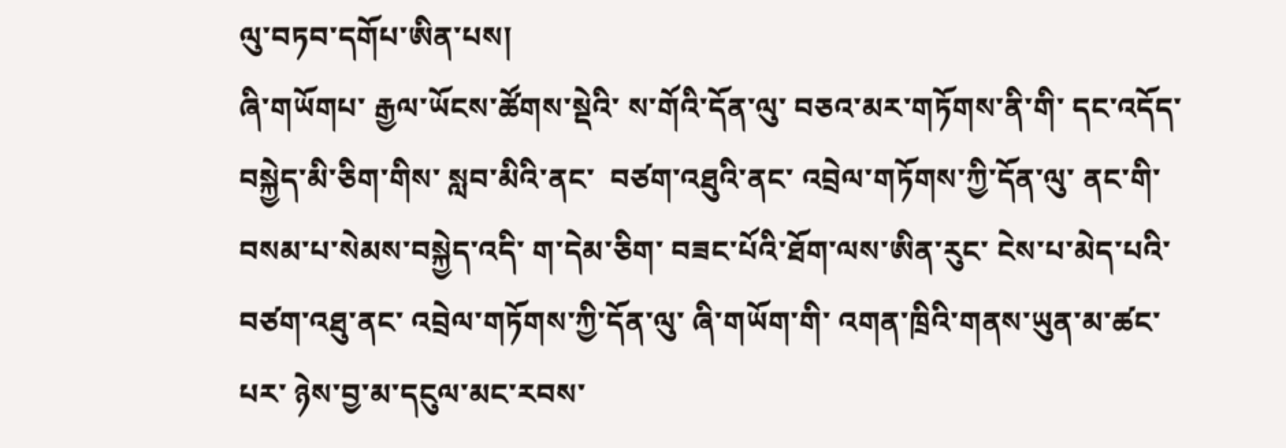ལུ་བཏབ་དགོཔ་ཨིན་པས།
ཞི་གཡོགཔ་ རྒྱལ་ཡོངས་ཚོགས་སྡེའི་ ས་གོའི་དོན་ལུ་ བཅའ་མར་གཏོགས་ནི་གི་ དང་འདོད་བསྐྱེད་མི་ཅིག་གིས་ སླབ་མིའི་ནང་  བཙག་འཐུའི་ནང་ འབྲེལ་གཏོགས་ཀྱི་དོན་ལུ་ ནང་གི་བསམ་པ་སེམས་བསྐྱེད་འདི་ ག་དེམ་ཅིག་ བཟང་པོའི་ཐོག་ལས་ཨིན་རུང་ ངེས་པ་མེད་པའི་བཙག་འཐུ་ནང་ འབྲེལ་གཏོགས་ཀྱི་དོན་ལུ་ ཞི་གཡོག་གི་ འགན་ཁྲིའི་གནས་ཡུན་མ་ཚང་པར་ ཉེས་བྱ་མ་དངུལ་མང་རབས་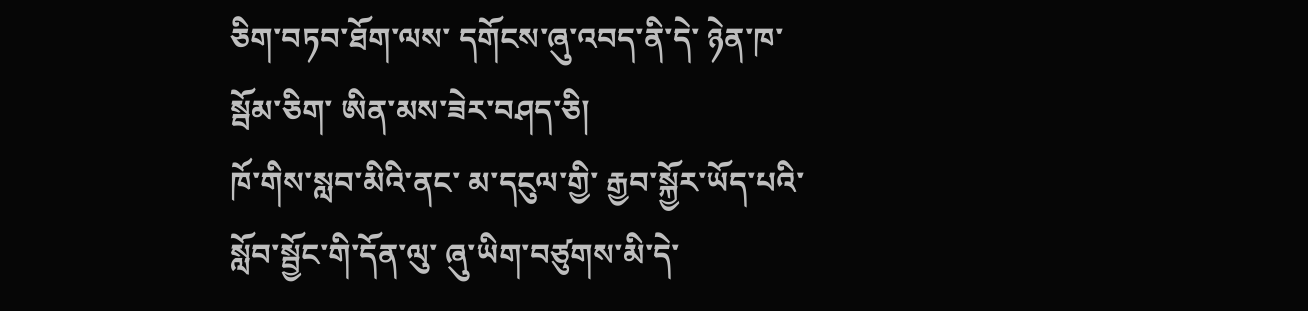ཅིག་བཏབ་ཐོག་ལས་ དགོངས་ཞུ་འབད་ནི་དེ་ ཉེན་ཁ་སྦོམ་ཅིག་ ཨིན་མས་ཟེར་བཤད་ཅི།
ཁོ་གིས་སླབ་མིའི་ནང་ མ་དངུལ་གྱི་ རྒྱབ་སྐྱོར་ཡོད་པའི་ སློབ་སྦྱོང་གི་དོན་ལུ་ ཞུ་ཡིག་བཙུགས་མི་དེ་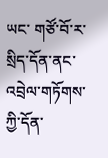ཡང་ གཙོ་བོ་ར་ སྲིད་དོན་ནང་འབྲེལ་གཏོགས་ཀྱི་དོན་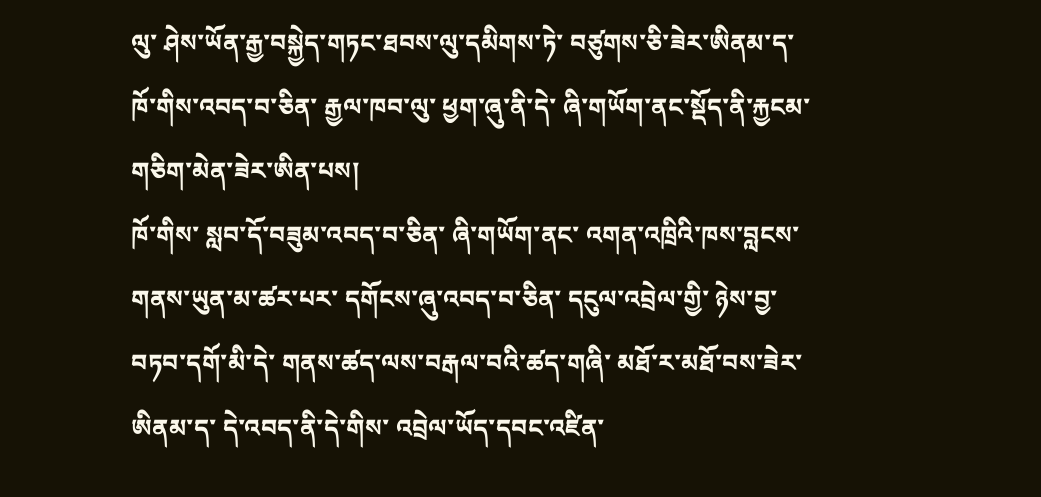ལུ་ ཤེས་ཡོན་རྒྱ་བསྐྱེད་གཏང་ཐབས་ལུ་དམིགས་ཏེ་ བཙུགས་ཅི་ཟེར་ཨིནམ་ད་ ཁོ་གིས་འབད་བ་ཅིན་ རྒྱལ་ཁབ་ལུ་ ཕྱག་ཞུ་ནི་དེ་ ཞི་གཡོག་ནང་སྡོད་ནི་རྐྱངམ་གཅིག་མེན་ཟེར་ཨིན་པས།
ཁོ་གིས་ སླབ་དོ་བཟུམ་འབད་བ་ཅིན་ ཞི་གཡོག་ནང་ འགན་འཁྲིའི་ཁས་བླངས་གནས་ཡུན་མ་ཚར་པར་ དགོངས་ཞུ་འབད་བ་ཅིན་ དངུལ་འབྲེལ་གྱི་ ཉེས་བྱ་བཏབ་དགོ་མི་དེ་ གནས་ཚད་ལས་བརྒལ་བའི་ཚད་གཞི་ མཐོ་ར་མཐོ་བས་ཟེར་ཨིནམ་ད་ དེ་འབད་ནི་དེ་གིས་ འབྲེལ་ཡོད་དབང་འཛིན་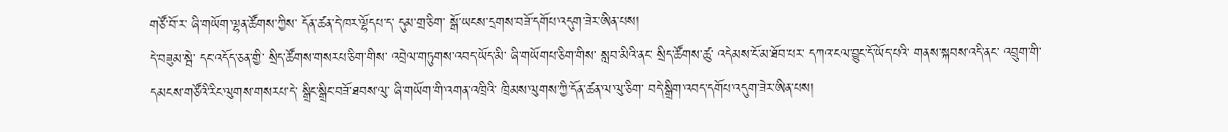གཙོ་བོ་ར་ ཞི་གཡོག་ལྷན་ཚོགས་ཀྱིས་ དོན་ཚན་དེ་ཁར་ལྷོདཔ་ད་ དུམ་གྲ་ཅིག་ སྒོ་ཡངས་དྲགས་བཟོ་དགོཔ་འདུག་ཟེར་ཨིན་པས།
དེ་བཟུམ་སྦེ་ དང་འདོད་ཅན་གྱི་ སྲིད་ཚོགས་གསརཔ་ཅིག་གིས་ འབྲེལ་གཏུགས་འབད་ཡོད་མི་ ཞི་གཡོགཔ་ཅིག་གིས་ སླབ་མིའི་ནང་ སྲིད་ཚོགས་ཚུ་ འདེམས་ངོ་མ་ཐོབ་པར་ དཀའ་ངལ་བྱུང་དོ་ཡོད་པའི་ གནས་སྐབས་འདི་ནང་ འབྲུག་གི་ དམངས་གཙོའི་རིང་ལུགས་གསརཔ་དེ་ སྒྲིང་སྒྲིང་བཟོ་ཐབས་ལུ་ ཞི་གཡོག་གི་འགན་འཁྲིའི་ ཁྲིམས་ལུགས་ཀྱི་དོན་ཚན་ལ་ལུ་ཅིག་ བདེ་སྒྲིག་འབད་དགོཔ་འདུག་ཟེར་ཨིན་པས།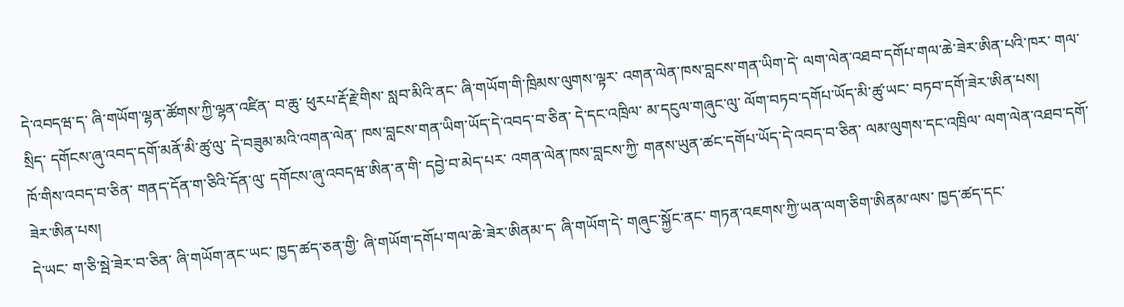དེ་འབདཝ་ད་ ཞི་གཡོག་ལྷན་ཚོགས་ཀྱི་ལྷན་འཛིན་ བ་ཆུ་ ཕུརཔ་རྡོ་རྗེ་གིས་ སླབ་མིའི་ནང་ ཞི་གཡོག་གི་ཁྲིམས་ལུགས་ལྟར་ འགན་ལེན་ཁས་བླངས་གན་ཡིག་དེ་ ལག་ལེན་འཐབ་དགོཔ་གལ་ཆེ་ཟེར་ཨིན་པའི་ཁར་ གལ་སྲིད་ དགོངས་ཞུ་འབད་དགོ་མནོ་མི་ཚུ་ལུ་ དེ་བཟུམ་མའི་འགན་ལེན་ ཁས་བླངས་གན་ཡིག་ཡོད་དེ་འབད་བ་ཅིན་ དེ་དང་འཁྲིལ་ མ་དངུལ་གཞུང་ལུ་ ལོག་བཏབ་དགོཔ་ཡོད་མི་ཚུ་ཡང་ བཏབ་དགོ་ཟེར་ཨིན་པས།
ཁོ་གིས་འབད་བ་ཅིན་ གནད་དོན་ག་ཅིའི་དོན་ལུ་ དགོངས་ཞུ་འབདཝ་ཨིན་ན་གི་ དབྱེ་བ་མེད་པར་ འགན་ལེན་ཁས་བླངས་ཀྱི་ གནས་ཡུན་ཚང་དགོཔ་ཡོད་དེ་འབད་བ་ཅིན་ ལམ་ལུགས་དང་འཁྲིལ་ ལག་ལེན་འཐབ་དགོ་ཟེར་ཨིན་པས།
དེ་ཡང་ ག་ཅི་སྦེ་ཟེར་བ་ཅིན་ ཞི་གཡོག་ནང་ཡང་ ཁྱད་ཚད་ཅན་གྱི་ ཞི་གཡོག་དགོཔ་གལ་ཆེ་ཟེར་ཨིནམ་ད་ ཞི་གཡོག་དེ་ གཞུང་སྐྱོང་ནང་ གཏན་འཇགས་ཀྱི་ཡན་ལག་ཅིག་ཨིནམ་ལས་ ཁྱད་ཚད་དང་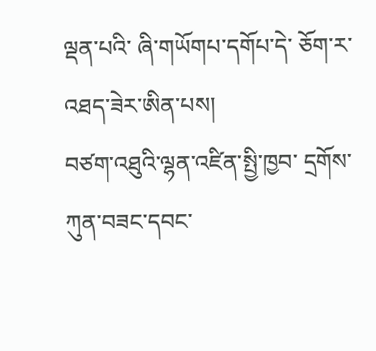ལྡན་པའི་ ཞི་གཡོགཔ་དགོཔ་དེ་ ཅོག་ར་འཐད་ཟེར་ཨིན་པས།
བཙག་འཐུའི་ལྷན་འཛིན་སྤྱི་ཁྱབ་ དྲགོས་ཀུན་བཟང་དབང་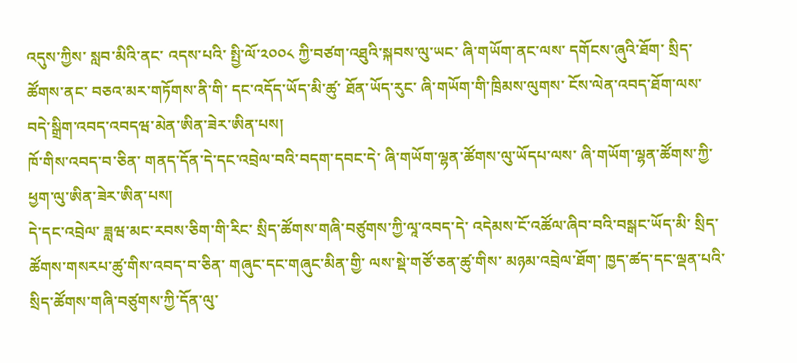འདུས་ཀྱིས་ སླབ་མིའི་ནང་ འདས་པའི་ སྤྱི་ལོ་༢༠༠༨ ཀྱི་བཙག་འཐུའི་སྐབས་ལུ་ཡང་ ཞི་གཡོག་ནང་ལས་ དགོངས་ཞུའི་ཐོག་ སྲིད་ཚོགས་ནང་ བཅའ་མར་གཏོགས་ནི་གི་ དང་འདོད་ཡོད་མི་ཚུ་ ཐོན་ཡོད་རུང་ ཞི་གཡོག་གི་ཁྲིམས་ལུགས་ ངོས་ལེན་འབད་ཐོག་ལས་ བདེ་སྒྲིག་འབད་འབདཝ་མེན་ཨིན་ཟེར་ཨིན་པས།
ཁོ་གིས་འབད་བ་ཅིན་ གནད་དོན་དེ་དང་འབྲེལ་བའི་བདག་དབང་དེ་ ཞི་གཡོག་ལྷན་ཚོགས་ལུ་ཡོདཔ་ལས་ ཞི་གཡོག་ལྷན་ཚོགས་ཀྱི་ཕྱག་ལུ་ཨིན་ཟེར་ཨིན་པས།
དེ་དང་འབྲེལ་ ཟླཝ་མང་རབས་ཅིག་གི་རིང་ སྲིད་ཚོགས་གཞི་བཙུགས་ཀྱི་ལཱ་འབད་དེ་ འདེམས་ངོ་འཚོལ་ཞིབ་བའི་བསྒང་ཡོད་མི་ སྲིད་ཚོགས་གསརཔ་ཚུ་གིས་འབད་བ་ཅིན་ གཞུང་དང་གཞུང་མིན་གྱི་ ལས་སྡེ་གཙོ་ཅན་ཚུ་གིས་ མཉམ་འབྲེལ་ཐོག་ ཁྱད་ཚད་དང་ལྡན་པའི་ སྲིད་ཚོགས་གཞི་བཙུགས་ཀྱི་དོན་ལུ་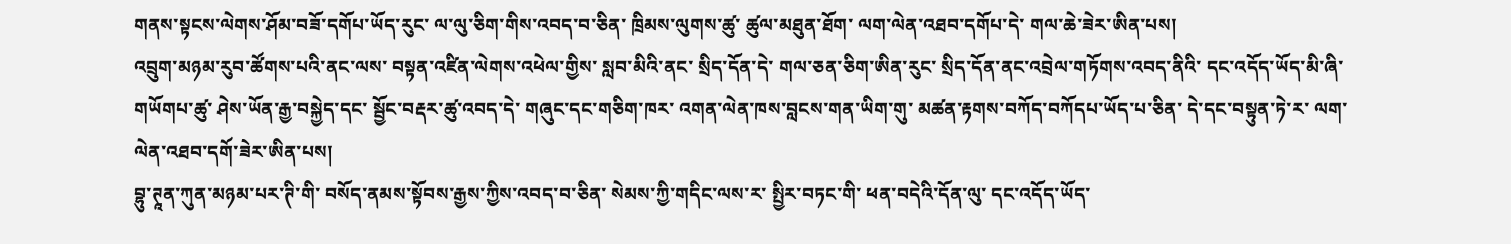གནས་སྟངས་ལེགས་ཤོམ་བཟོ་དགོཔ་ཡོད་རུང་ ལ་ལུ་ཅིག་གིས་འབད་བ་ཅིན་ ཁྲིམས་ལུགས་ཚུ་ ཚུལ་མཐུན་ཐོག་ ལག་ལེན་འཐབ་དགོཔ་དེ་ གལ་ཆེ་ཟེར་ཨིན་པས།
འབྲུག་མཉམ་རུབ་ཚོགས་པའི་ནང་ལས་ བསྟན་འཛིན་ལེགས་འཕེལ་གྱིས་ སླབ་མིའི་ནང་ སྲིད་དོན་དེ་ གལ་ཅན་ཅིག་ཨིན་རུང་ སྲིད་དོན་ནང་འབྲེལ་གཏོགས་འབད་ནིའི་ དང་འདོད་ཡོད་མི་ཞི་གཡོགཔ་ཚུ་ ཤེས་ཡོན་རྒྱ་བསྐྱེད་དང་ སྦྱོང་བརྡར་ཚུ་འབད་དེ་ གཞུང་དང་གཅིག་ཁར་ འགན་ལེན་ཁས་བླངས་གན་ཡིག་གུ་ མཚན་རྟགས་བཀོད་བཀོདཔ་ཡོད་པ་ཅིན་ དེ་དང་བསྟུན་ཏེ་ར་ ལག་ལེན་འཐབ་དགོ་ཟེར་ཨིན་པས།
བྷུ་ཊཱན་ཀུན་མཉམ་པར་ཊི་གི་ བསོད་ནམས་སྟོབས་རྒྱས་ཀྱིས་འབད་བ་ཅིན་ སེམས་ཀྱི་གདིང་ལས་ར་ སྤྱིར་བཏང་གི་ ཕན་བདེའི་དོན་ལུ་ དང་འདོད་ཡོད་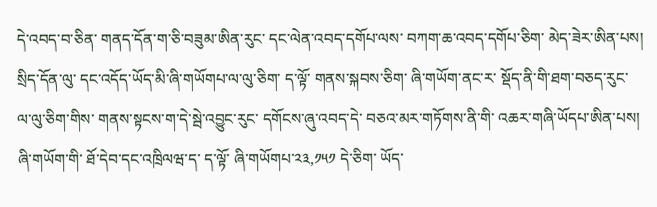དེ་འབད་བ་ཅིན་ གནད་དོན་ག་ཅི་བཟུམ་ཨིན་རུང་ དང་ལེན་འབད་དགོཔ་ལས་ བཀག་ཆ་འབད་དགོཔ་ཅིག་ མེད་ཟེར་ཨིན་པས།
སྲིད་དོན་ལུ་ དང་འདོད་ཡོད་མི་ཞི་གཡོགཔ་ལ་ལུ་ཅིག་ ད་ལྟོ་ གནས་སྐབས་ཅིག་ ཞི་གཡོག་ནང་ར་ སྡོད་ནི་གི་ཐག་བཅད་རུང་ ལ་ལུ་ཅིག་གིས་ གནས་སྟངས་ག་དེ་སྦེ་འབྱུང་རུང་ དགོངས་ཞུ་འབད་དེ་ བཅའ་མར་གཏོགས་ནི་གི་ འཆར་གཞི་ཡོདཔ་ཨིན་པས།
ཞི་གཡོག་གི་ ཐོ་དེབ་དང་འཁྲིལཝ་ད་ ད་ལྟོ་ ཞི་གཡོགཔ་༢༣,༡༥༡ དེ་ཅིག་ ཡོད་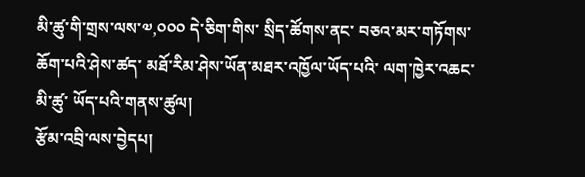མི་ཚུ་གི་གྲས་ལས་༧,༠༠༠ དེ་ཅིག་གིས་ སྲིད་ཚོགས་ནང་ བཅའ་མར་གཏོགས་ཆོག་པའི་ཤེས་ཚད་ མཐོ་རིམ་ཤེས་ཡོན་མཐར་འཁྱོལ་ཡོད་པའི་ ལག་ཁྱེར་འཆང་མི་ཚུ་ ཡོད་པའི་གནས་ཚུལ།
རྩོམ་འབྲི་ལས་བྱེདཔ།